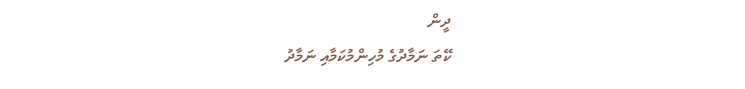ދީން
ކޭތަ ނަމާދުގެ މުހިންމުކަމާއި ނަމާދު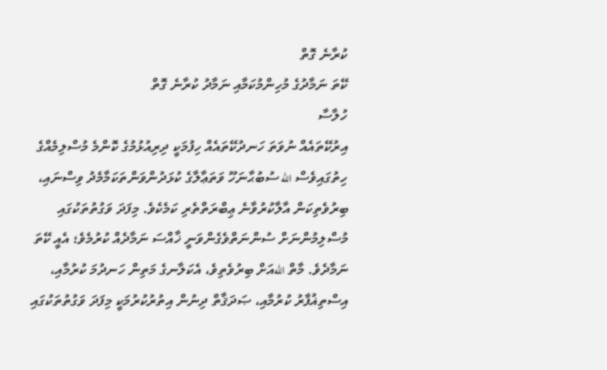ކުރާނެ ގޮތް
ކޭތަ ނަމާދުގެ މުހިންމުކަމާއި ނަމާދު ކުރާނެ ގޮތް
ހުލާސާ
އިރުކޭތައެއް ނުވަތަ ހަނދުކޭތައެއް ހިފުމަކީ ދިރިއުޅުމުގެ ކޮންމެ މުސްލިމެއްގެ ހިތުގައިވެސް الله ސުބުޙާނަހޫ ވަތަޢާލާގެ ކުޅަދުންވަންތަކަމާމެދު ވިސްނައި، ބިރުވެތިކަން އާލާކުރުވާނެ ޢިބްރަތްތެރި ކަމެކެވެ. މިފަދަ ވަގުތުތަކުގައި މުސްލިމުންނަށް ސުންނަތްވެގެންވަނީ ޚާއްސަ ނަމާދެއް ކުރުމެވެ؛ އެއީ ކޭތަ ނަމާދެވެ. މާތް اللهއަށް ބިރުވެތިވެ، އެކަލާނގެ މަތިން ހަނދުމަ ކުރުމާއި، އިސްތިޣުފާރު ކުރުމާއި، ޞަދަޤާތް ދިނުން އިތުރުކުރުމަކީ މިފަދަ ވަގުތުތަކުގައި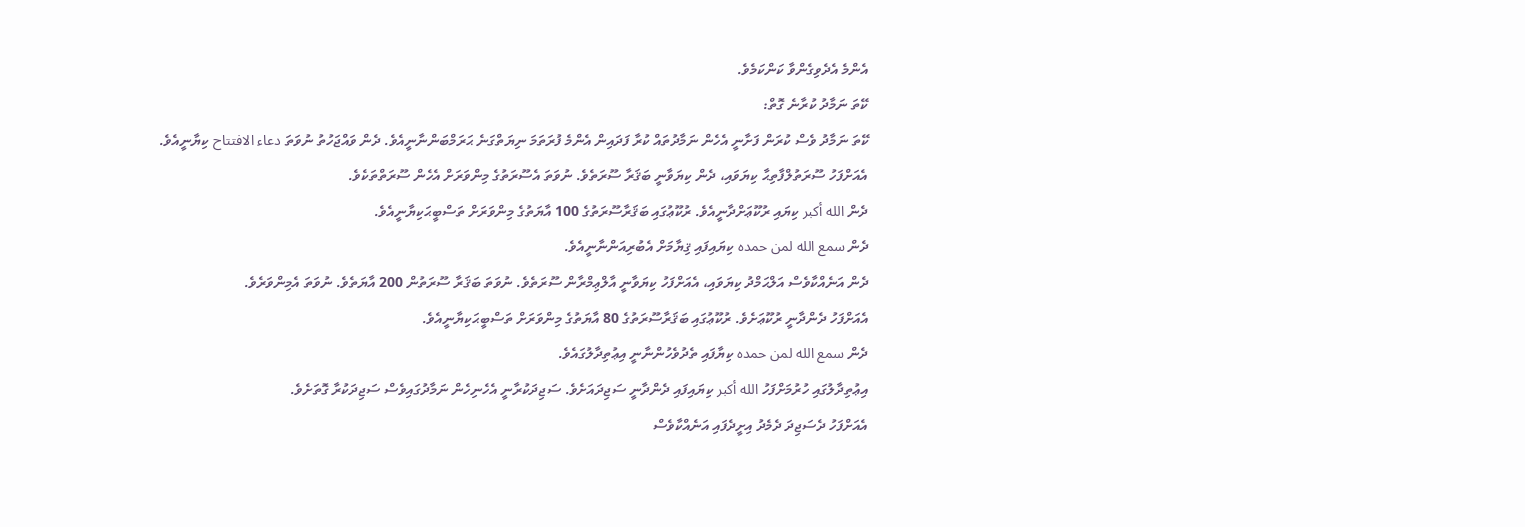އެންމެ އެދެވިގެންވާ ކަންކަމެވެ.
ކޭތަ ނަމާދު ކުރާނެ ގޮތް:
ކޭތަ ނަމާދު ވެސް ކުރަން ފަށާނީ އެހެން ނަމާދުތައް ކުރާ ފަދައިން އެންމެ ފުރަތަމަ ނިޔަތްގަނެ ޙަރަމްބަންނާނީއެވެ. ދެން ވައްޖަހުތު ނުވަތަ دعاء الافتتاح ކިޔާނީއެވެ.
އެއަށްފަހު ސޫރަތުލްފާތިޙާ ކިޔަވައި، ދެން ކިޔަވާނީ ބަޤަރާ ސޫރަތެވެ. ނުވަތަ އެސޫރަތުގެ މިންވަރަށް އެހެން ސޫރަތްތަކެވެ.
ދެން الله أكبر ކިޔައި ރުކޫޢަށްދާނީއެވެ. ރުކޫޢުގައި ބަޤަރާސޫރަތުގެ 100 އާޔަތުގެ މިންވަރަށް ތަސްބީޙަކިޔާނީއެވެ.
ދެން سمع الله لمن حمده ކިޔައިފައި ޤިޔާމަށް އެބުރިއަންނާނީއެވެ.
ދެން އަނެއްކާވެސް އަލްޙަމްދު ކިޔަވައި، އެއަށްފަހު ކިޔަވާނީ އާލްޢިމްރާން ސޫރަތެވެ. ނުވަތަ ބަޤަރާ ސޫރަތުން 200 އާޔަތެވެ. ނުވަތަ އެމިންވަރެވެ.
އެއަށްފަހު ދެންދާނީ ރުކޫޢަށެވެ. ރުކޫޢުގައި ބަޤަރާސޫރަތުގެ 80 އާޔަތުގެ މިންވަރަށް ތަސްބީޙަކިޔާނީއެވެ.
ދެން سمع الله لمن حمده ކިޔާފައި ތެދުވެހުންނާނީ އިޢުތިދާލުގައެވެ.
އިޢުތިދާލުގައި ހުރުމަށްފަހު الله أكبر ކިޔައިފައި ދެންދާނީ ސަޖިދައަށެވެ. ސަޖިދަކުރާނީ އެހެނިހެން ނަމާދުގައިވެސް ސަޖިދަކުރާ ގޮތަށެވެ.
އެއަށްފަހު ދެސަޖިދަ ދެމެދު އިށީދެފައި އަނެއްކާވެސް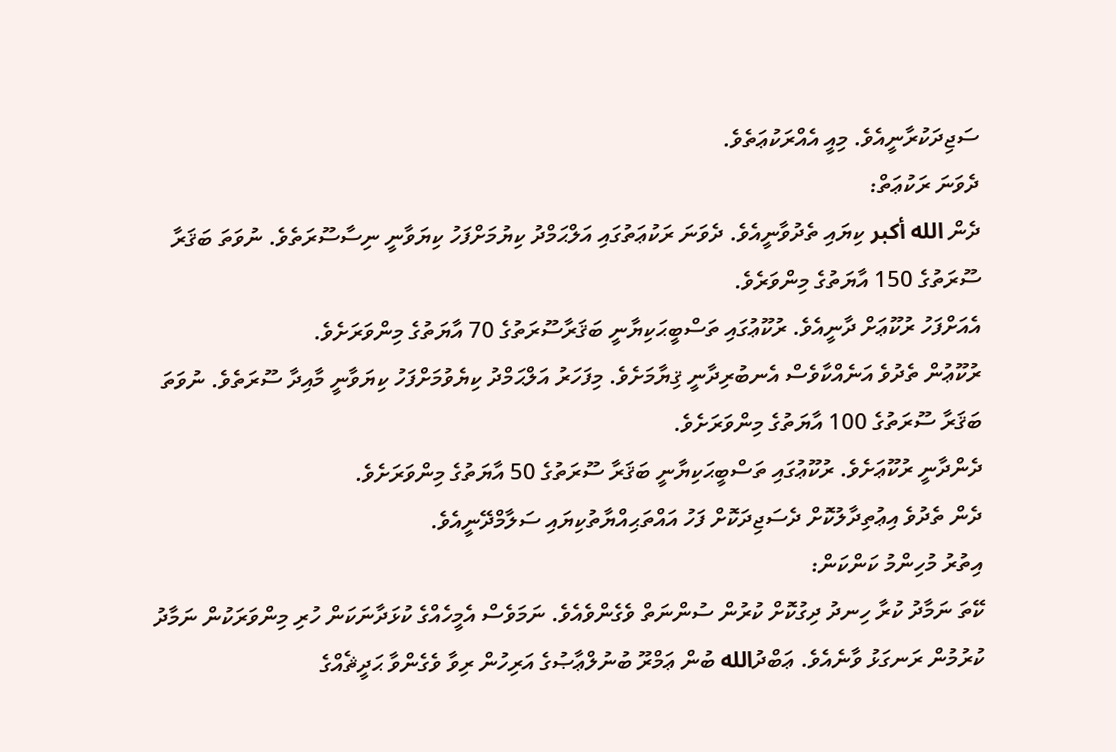ސަޖިދަކުރާނީއެވެ. މިއީ އެއްރަކުޢަތެވެ.
ދެވަނަ ރަކުޢަތް:
ދެން الله أكبر ކިޔައި ތެދުވާނީއެވެ. ދެވަނަ ރަކުޢަތުގައި އަލްޙަމްދު ކިޔުމަށްފަހު ކިޔަވާނީ ނިސާސޫރަތެވެ. ނުވަތަ ބަޤަރާ ސޫރަތުގެ 150 އާޔަތުގެ މިންވަރެވެ.
އެއަށްފަހު ރުކޫޢަށް ދާނީއެވެ. ރުކޫޢުގައި ތަސްބީޙަކިޔާނީ ބަޤަރާސޫރަތުގެ 70 އާޔަތުގެ މިންވަރަށެވެ.
ރުކޫޢުން ތެދުވެ އަނެއްކާވެސް އެނބުރިދާނީ ޤިޔާމަށެވެ. މިފަހަރު އަލްޙަމްދު ކިޔެވުމަށްފަހު ކިޔަވާނީ މާއިދާ ސޫރަތެވެ. ނުވަތަ ބަޤަރާ ސޫރަތުގެ 100 އާޔަތުގެ މިންވަރަށެވެ.
ދެންދާނީ ރުކޫޢަށެވެ. ރުކޫޢުގައި ތަސްބީޙަކިޔާނީ ބަޤަރާ ސޫރަތުގެ 50 އާޔަތުގެ މިންވަރަށެވެ.
ދެން ތެދުވެ އިޢުތިދާލުކޮށް ދެސަޖިދަކޮށް ފަހު އައްތަޙިއްޔާތުކިޔައި ސަލާމްދޭނީއެވެ.
އިތުރު މުހިންމު ކަންކަން:
ކޭތަ ނަމާދު ކުރާ ހިނދު ދިގުކޮށް ކުރުން ސުންނަތް ވެގެންވެއެވެ. ނަމަވެސް އެމީހެއްގެ ކުޅަދާނަކަން ހުރި މިންވަރަކުން ނަމާދު ކުރުމުން ރަނގަޅު ވާނެއެވެ. ޢަބްދުالله ބުން ޢަމްރޫ ބުނުލްޢާޞުގެ އަރިހުން ރިވާ ވެގެންވާ ޙަދީޘެއްގެ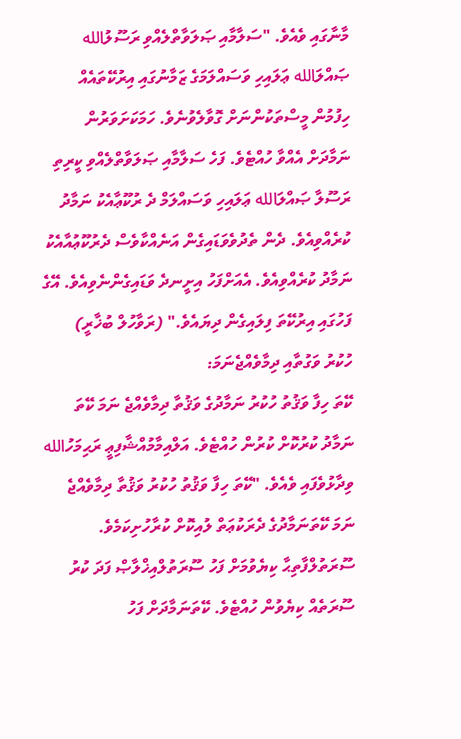މާނާގައި ވެއެވެ. "ސަލާމާއި ޞަލަވާތްލެއްވި ރަސޫލުالله ޞައްލަالله ޢަލައިހި ވަސައްލަމަގެ ޒަމާނުގައި އިރުކޭތައެއް ހިފުމުން މީސްތަކުންނަށް ގޮވާލެވުނެވެ. ހަމަކަށަވަރުން ނަމާދަށް އެއްވާ ހުއްޓެވެ. ފަހެ ސަލާމާއި ޞަލަވާތްލެއްވި ކީރިތި ރަސޫލާ ޞައްލަالله ޢަލައިހި ވަސައްލަމް ދެ ރުކޫޢާއެކު ނަމާދު ކުރެއްވިއެވެ. ދެން ތެދުވެވަޑައިގެން އަނެއްކާވެސް ދެރުކޫޢުއާއެކު ނަމާދު ކުރެއްވިއެވެ. އެއަށްފަހު އިށީނދެ ވަޑައިގެންނެވިއެވެ. އޭގެ ފަހުގައި އިރުކޭތަ ފިލައިގެން ދިޔައެވެ." (ރަވާހުލް ބުޚާރީ)
ހުކުރު ވަގުތާއި ދިމާވެއްޖެނަމަ:
ކޭތަ ހިފާ ވަޤުތު ހުކުރު ނަމާދުގެ ވަޤުތާ ދިމާވެއްޖެ ނަމަ ކޭތަ ނަމާދު ކުރުކޮށް ކުރުން ހުއްޓެވެ. އަލްއިމާމުއްޝާފިޢީ ރަޙިމަހުالله ވިދާޅުވެފައި ވެއެވެ. "ކޭތަ ހިފާ ވަޤުތު ހުކުރު ވަޤުތާ ދިމާވެއްޖެ ނަމަ ކޭތަނަމާދުގެ ދެރަކުޢަތް ލުއިކޮށް ކުރާހުށިކަމެވެ. ސޫރަތުލްފާތިޙާ ކިޔެވުމަށް ފަހު ސޫރަތުލްއިޚްލާޞް ފަދަ ކުރު ސޫރަތެއް ކިޔެވުން ހުއްޓެވެ. ކޭތަނަމާދަށް ފަހު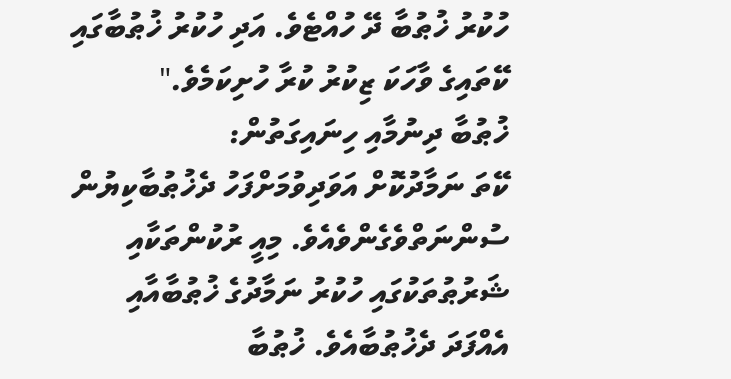ހުކުރު ޚުޠުބާ ދޭ ހުއްޓެވެ. އަދި ހުކުރު ޚުޠުބާގައި ކޭތައިގެ ވާހަކަ ޒިކުރު ކުރާ ހުށިކަމެވެ."
ޚުޠުބާ ދިނުމާއި ހިނައިގަތުން:
ކޭތަ ނަމާދުކޮށް އަވަދިވުމަށްފަހު ދެޚުޠުބާކިޔުން ސުންނަތްވެގެންވެއެވެ. މިއީ ރުކުންތަކާއި ޝަރުޠުތަކުގައި ހުކުރު ނަމާދުގެ ޚުޠުބާއާއި އެއްފަދަ ދެޚުޠުބާއެވެ. ޚުޠުބާ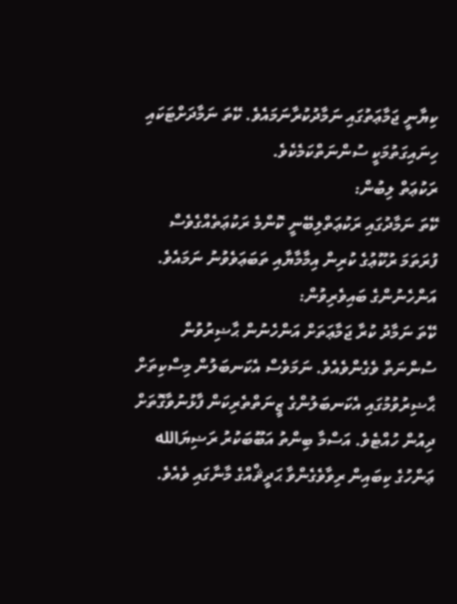ކިޔާނީ ޖަމާޢަތުގައި ނަމާދުކުރާނަމައެވެ. ކޭތަ ނަމާދަށްޓަކައި ހިނައިގަތުމަކީ ސުންނަތްކަމެކެވެ.
ރަކުޢަތް ލިބުން:
ކޭތަ ނަމާދުގައި ރަކުޢަތްލިބޭނީ ކޮންމެ ރަކުޢަތެއްގެވެސް ފުރަތަމަ ރުކޫޢުގެ ކުރިން އިމާމާޔާއި ތަބަޢަވެވުނު ނަމައެވެ.
އަންހެނުންގެ ބައިވެރިވުން:
ކޭތަ ނަމާދު ކުރާ ޖަމާޢަތަށް އަންހެނުން ޙާޟިރުވުން ސުންނަތް ވެގެންވެއެވެ. ނަމަވެސް އެކަނބަލުން މިސްކިތަށް ޙާޟިރުވުމުގައި އެކަނބަލުންގެ ޒީނަތްތެރިކަން ފާޅުނުވާގޮތަށް ދިއުން ހުއްޓެވެ. އަސްމާ ބިންތު އަބޫބަކުރު ރަޟިޔަالله ޢަންހުގެ ކިބައިން ރިވާވެގެންވާ ޙަދީޘްއްގެ މާނާގައި ވެއެވެ.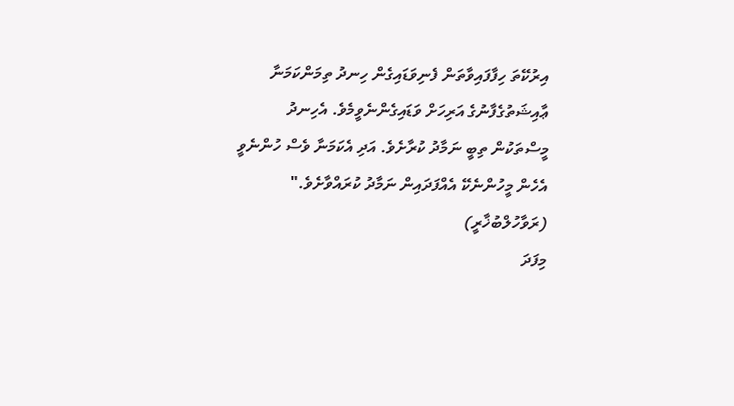އިރުކޭތަ ހިފާފައިވާތަން ފެނިވަޑައިގެން ހިނދު ތިމަންކަމަނާ ޢާއިޝަތުގެފާނުގެ އަރިހަށް ވަޑައިގެންނެވީމެވެ. އެހިނދު މީސްތަކުން ތިބީ ނަމާދު ކުރާށެވެ. އަދި އެކަމަނާ ވެސް ހުންނެވީ އެހެން މީހުންނެކޭ އެއްފަދައިން ނަމާދު ކުރައްވާށެވެ." (ރަވާހުލްބުޚާރީ)
މިފަދަ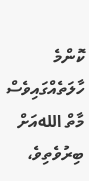ކޮންމެ ހާލަތެއްގައިވެސް މާތް اللهއަށް ބިރުވެތިވެ،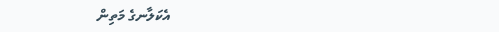އެކަލާނގެ މަތިން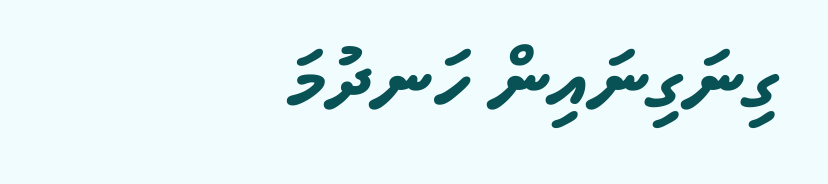ގިނަގިނައިން ހަނދުމަ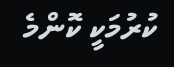ކުރުމަކީ ކޮންމެ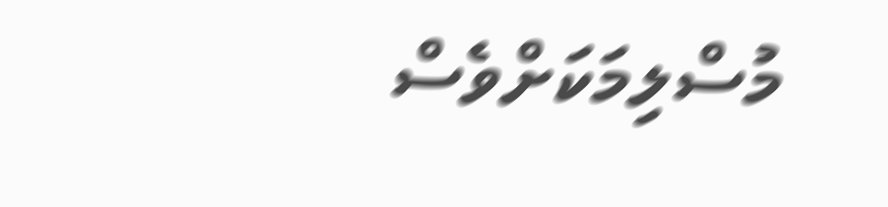މުސްލިމަކަށްވެސް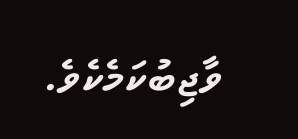ވާޖިބުކަމެކެވެ.